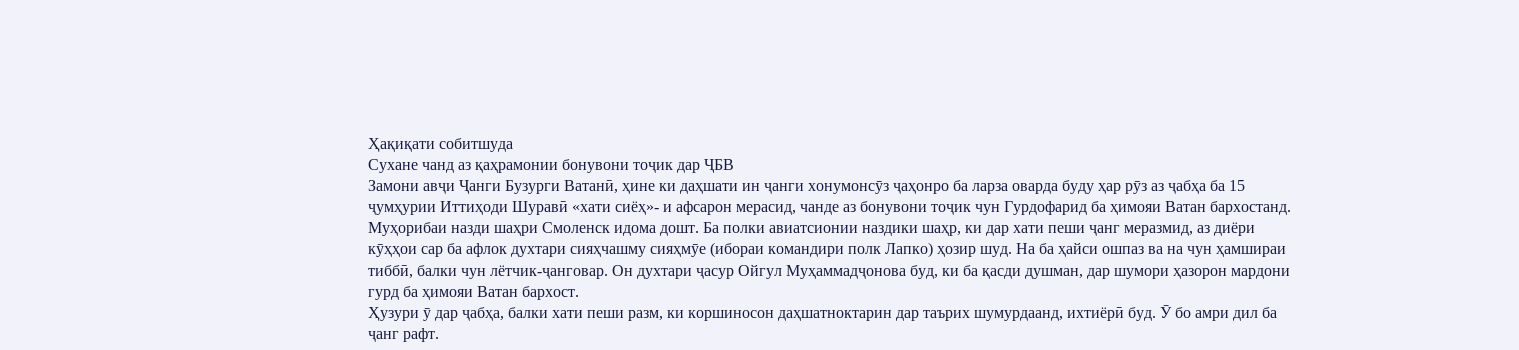Ҳақиқати собитшуда
Сухане чанд аз қаҳрамонии бонувони тоҷик дар ҶБВ
Замони авҷи Ҷанги Бузурги Ватанӣ, ҳине ки даҳшати ин ҷанги хонумонсӯз ҷаҳонро ба ларза оварда буду ҳар рӯз аз ҷабҳа ба 15 ҷумҳурии Иттиҳоди Шуравӣ «хати сиёҳ»- и афсарон мерасид, чанде аз бонувони тоҷик чун Гурдофарид ба ҳимояи Ватан бархостанд.
Муҳорибаи назди шаҳри Смоленск идома дошт. Ба полки авиатсионии наздики шаҳр, ки дар хати пеши ҷанг меразмид, аз диёри кӯҳҳои сар ба афлок духтари сияҳчашму сияҳмӯе (ибораи командири полк Лапко) ҳозир шуд. На ба ҳайси ошпаз ва на чун ҳамшираи тиббӣ, балки чун лётчик-ҷанговар. Он духтари ҷасур Ойгул Муҳаммадҷонова буд, ки ба қасди душман, дар шумори ҳазорон мардони гурд ба ҳимояи Ватан бархост.
Ҳузури ӯ дар ҷабҳа, балки хати пеши разм, ки коршиносон даҳшатноктарин дар таърих шумурдаанд, ихтиёрӣ буд. Ӯ бо амри дил ба ҷанг рафт.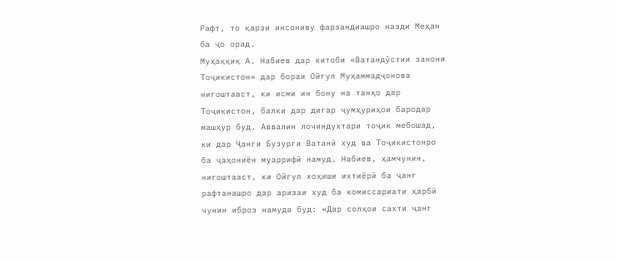Рафт, то қарзи инсониву фарзандиашро назди Меҳан ба ҷо орад.
Муҳаққиқ А. Набиев дар китоби «Ватандӯстии занони Тоҷикистон» дар бораи Ойгул Муҳаммадҷонова нигоштааст, ки исми ин бону на танҳо дар Тоҷикистон, балки дар дигар ҷумҳуриҳои бародар машҳур буд. Аввалин лочиндухтари тоҷик мебошад, ки дар Ҷанги Бузурги Ватанӣ худ ва Тоҷикистонро ба ҷаҳониён муаррифӣ намуд. Набиев, ҳамчунин, нигоштааст, ки Ойгул хоҳиши ихтиёрӣ ба ҷанг рафтанашро дар аризаи худ ба комиссариати ҳарбӣ чунин иброз намуда буд: «Дар солҳои сахти ҷанг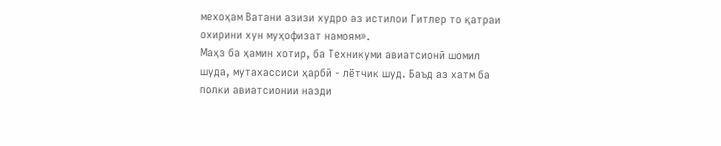мехоҳам Ватани азизи худро аз истилои Гитлер то қатраи охирини хун муҳофизат намоям».
Маҳз ба ҳамин хотир, ба Техникуми авиатсионӣ шомил шуда, мутахассиси ҳарбӣ - лётчик шуд. Баъд аз хатм ба полки авиатсионии назди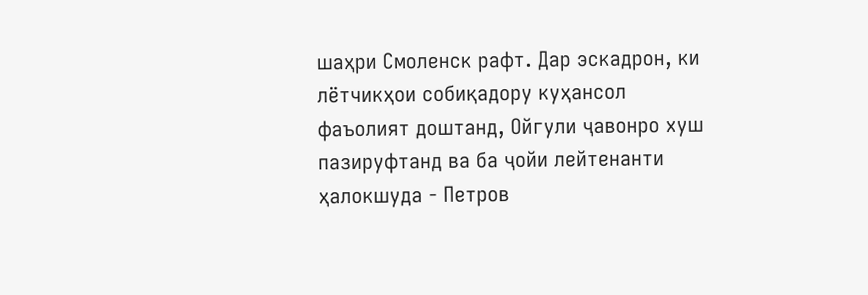шаҳри Смоленск рафт. Дар эскадрон, ки лётчикҳои собиқадору куҳансол фаъолият доштанд, Ойгули ҷавонро хуш пазируфтанд ва ба ҷойи лейтенанти ҳалокшуда - Петров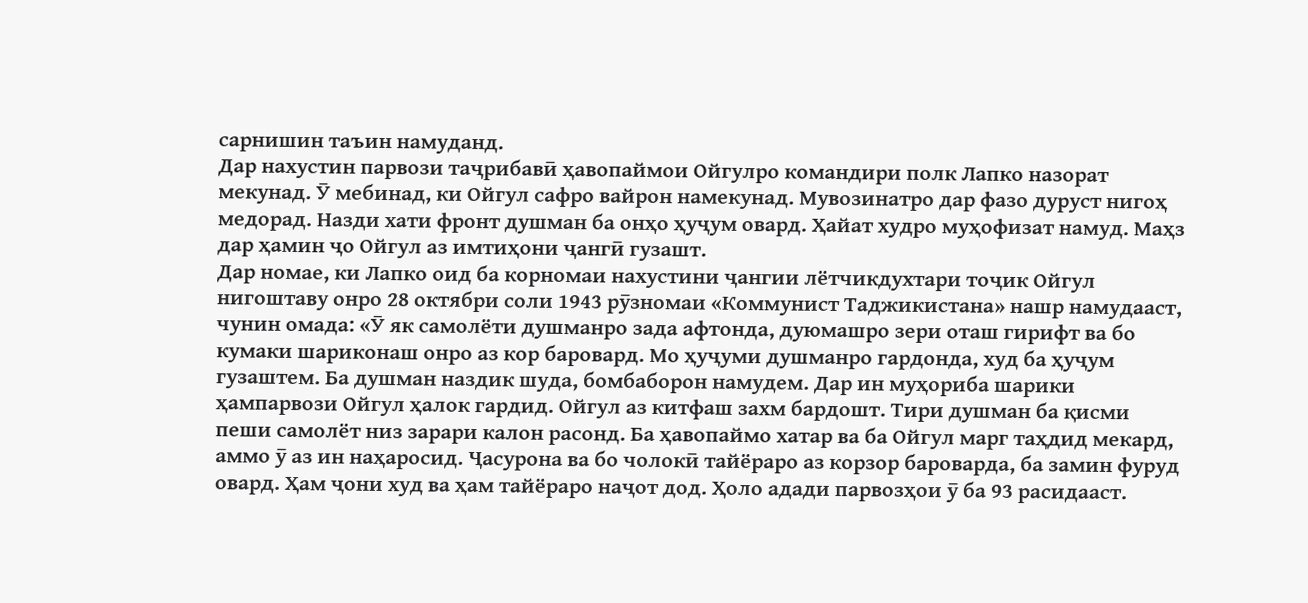сарнишин таъин намуданд.
Дар нахустин парвози таҷрибавӣ ҳавопаймои Ойгулро командири полк Лапко назорат мекунад. Ӯ мебинад, ки Ойгул сафро вайрон намекунад. Мувозинатро дар фазо дуруст нигоҳ медорад. Назди хати фронт душман ба онҳо ҳуҷум овард. Ҳайат худро муҳофизат намуд. Маҳз дар ҳамин ҷо Ойгул аз имтиҳони ҷангӣ гузашт.
Дар номае, ки Лапко оид ба корномаи нахустини ҷангии лётчикдухтари тоҷик Ойгул нигоштаву онро 28 октябри соли 1943 рӯзномаи «Коммунист Таджикистана» нашр намудааст, чунин омада: «Ӯ як самолёти душманро зада афтонда, дуюмашро зери оташ гирифт ва бо кумаки шариконаш онро аз кор баровард. Мо ҳуҷуми душманро гардонда, худ ба ҳуҷум гузаштем. Ба душман наздик шуда, бомбаборон намудем. Дар ин муҳориба шарики ҳампарвози Ойгул ҳалок гардид. Ойгул аз китфаш захм бардошт. Тири душман ба қисми пеши самолёт низ зарари калон расонд. Ба ҳавопаймо хатар ва ба Ойгул марг таҳдид мекард, аммо ӯ аз ин наҳаросид. Ҷасурона ва бо чолокӣ тайёраро аз корзор бароварда, ба замин фуруд овард. Ҳам ҷони худ ва ҳам тайёраро наҷот дод. Ҳоло адади парвозҳои ӯ ба 93 расидааст.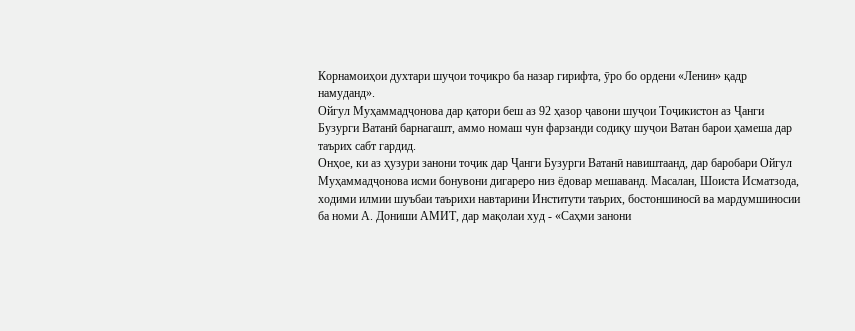Корнамоиҳои духтари шуҷои тоҷикро ба назар гирифта, ӯро бо ордени «Ленин» қадр намуданд».
Ойгул Муҳаммадҷонова дар қатори беш аз 92 ҳазор ҷавони шуҷои Тоҷикистон аз Ҷанги Бузурги Ватанӣ барнагашт, аммо номаш чун фарзанди содиқу шуҷои Ватан барои ҳамеша дар таърих сабт гардид.
Онҳое, ки аз ҳузури занони тоҷик дар Ҷанги Бузурги Ватанӣ навиштаанд, дар баробари Ойгул Муҳаммадҷонова исми бонувони дигареро низ ёдовар мешаванд. Масалан, Шоиста Исматзода, ходими илмии шуъбаи таърихи навтарини Институти таърих, бостоншиносӣ ва мардумшиносии ба номи А. Дониши АМИТ, дар мақолаи худ - «Саҳми занони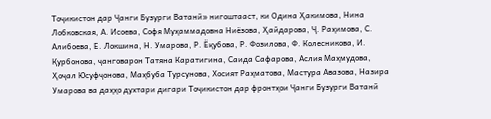Тоҷикистон дар Ҷанги Бузурги Ватанӣ» нигоштааст, ки Одина Ҳакимова, Нина Лобковская, А. Исоева, Софя Муҳаммадовна Ниёзова, Ҳайдарова, Ҷ. Раҳимова, С. Алибоева, Е. Локшина, Н. Умарова, Р. Ёқубова, Р. Фозилова, Ф. Колесникова, И. Қурбонова, ҷанговарон Татяна Каратигина, Саида Сафарова, Аслия Маҳмудова, Ҳоҷал Юсуфҷонова, Маҳбуба Турсунова, Хосият Раҳматова, Мастура Авазова, Назира Умарова ва даҳҳо духтари дигари Тоҷикистон дар фронтҳои Ҷанги Бузурги Ватанӣ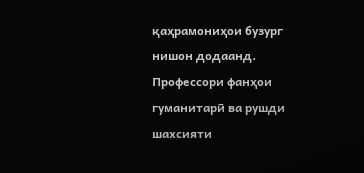қаҳрамониҳои бузург нишон додаанд.
Профессори фанҳои гуманитарӣ ва рушди шахсияти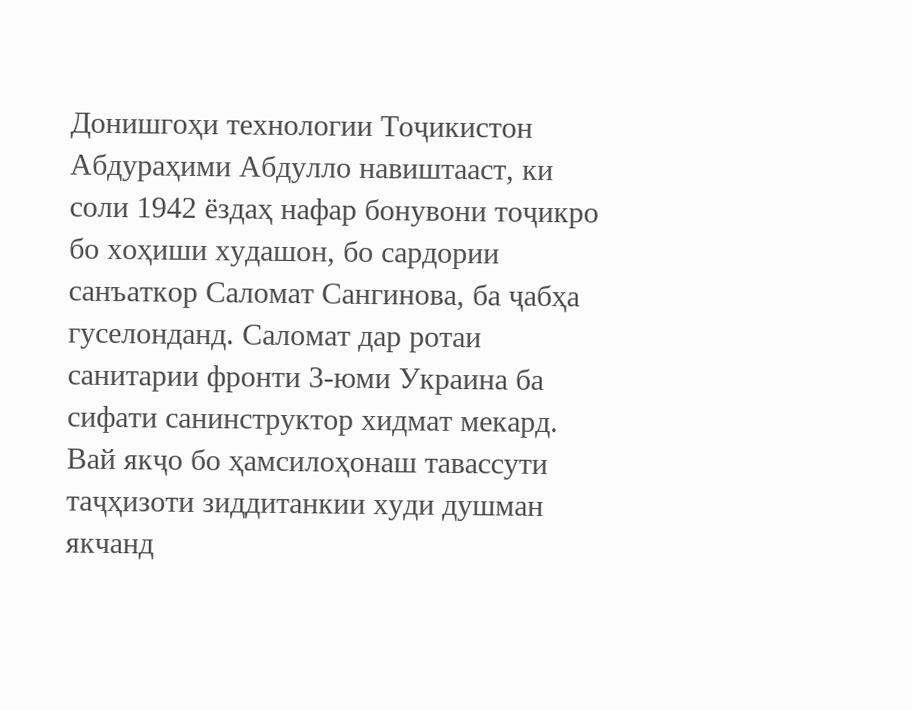Донишгоҳи технологии Тоҷикистон Абдураҳими Абдулло навиштааст, ки соли 1942 ёздаҳ нафар бонувони тоҷикро бо хоҳиши худашон, бо сардории санъаткор Саломат Сангинова, ба ҷабҳа гуселонданд. Саломат дар ротаи санитарии фронти 3-юми Украина ба сифати санинструктор хидмат мекард. Вай якҷо бо ҳамсилоҳонаш тавассути таҷҳизоти зиддитанкии худи душман якчанд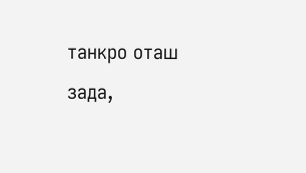танкро оташ зада,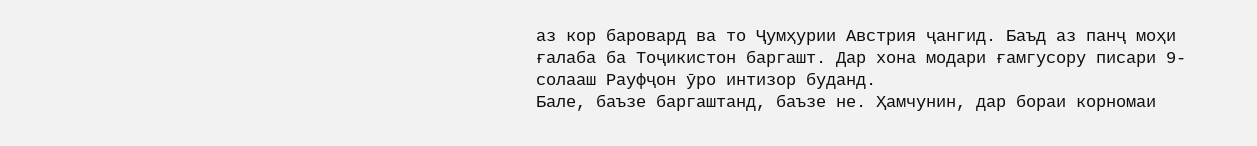аз кор баровард ва то Ҷумҳурии Австрия ҷангид. Баъд аз панҷ моҳи ғалаба ба Тоҷикистон баргашт. Дар хона модари ғамгусору писари 9-солааш Рауфҷон ӯро интизор буданд.
Бале, баъзе баргаштанд, баъзе не. Ҳамчунин, дар бораи корномаи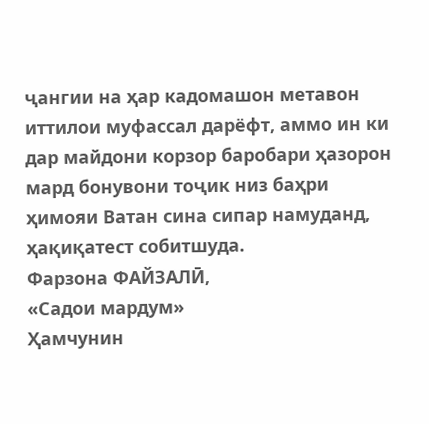ҷангии на ҳар кадомашон метавон иттилои муфассал дарёфт, аммо ин ки дар майдони корзор баробари ҳазорон мард бонувони тоҷик низ баҳри ҳимояи Ватан сина сипар намуданд, ҳақиқатест собитшуда.
Фарзона ФАЙЗАЛӢ,
«Садои мардум»
Ҳамчунин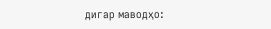дигар маводҳо: